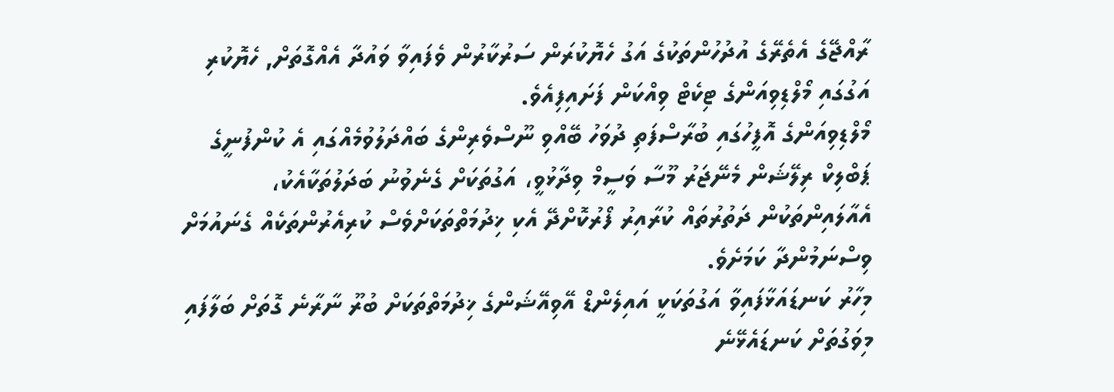ރާއްޖޭގެ އެތެރޭގެ އުދުހުންތަކުގެ އަގު ހެޔޮކުރަން ސަރުކާރުން ވެފައިވާ ވައުދާ އެއްގޮތަށް, ހެޔޮކުރި އަގުގައި މޯލްޑިވިއަންގެ ޓިކެޓް ވިއްކަން ފަށައިފިއެވެ.
މޯލްޑިވިއަންގެ އޮފީހުގައި ބުރާސްފަތި ދުވަހު ބޭއްވި ނޫސްވެރިންގެ ބައްދަލުވުމެއްގައި އެ ކުންފުނީގެ ޕަބްލިކް ރިލޭޝަން މެނޭޖަރު މޫސާ ވަސީމް ވިދާޅުވީ، އަގުތަކަށް ގެނެވުނު ބަދަލުތަކާއެކު، އެއާލައިންތަކުން ދަތުރުތައް ކުރާއިރު ފޯރުކޮށްދޭ އެކި ޚިދުމަތްތަކަށްވެސް ކުރިއެރުންތަކެއް ގެނައުމަށް ވިސްނަމުންދާ ކަމަށެވެ.
މިހާރު ކަނޑައަޅާފައިވާ އަގުތަކަކީ އައިލެންޑް އޭވިއޭޝަންގެ ޚިދުމަތްތަކަށް ބުރޫ ނާރާނެ ގޮތަށް ބަލާފައި މިވަގުތަށް ކަނޑައެޅޭނެ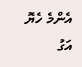އެންމެ ހެޔޮ އަގު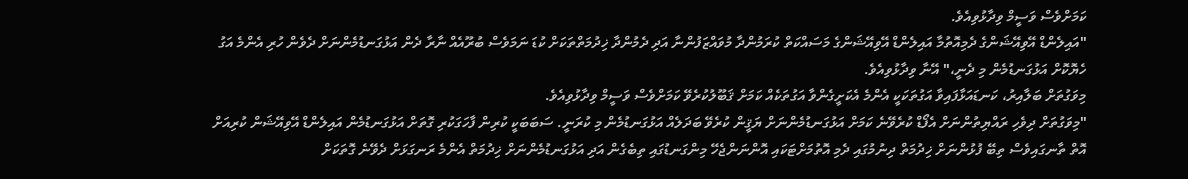ކަމަށްވެސް ވަސީމް ވިދާޅުވިއެވެ.
"އައިލެންޑް އޭވިއޭޝަންގެ ދެމިއޮތުމާ އައިލެންޑް އޭވިއޭޝަންގެ މަސައްކަތް ކުރަމުންދާ މުވައްޒަފުންނާ އަދި ދެމުންދާ ޚިދުމަތްތަކަށް ކުޑަ ނަމަވެސް ބުރޫއެއް ނާރާ ދެން އަޅުގަނޑުމެންނަށް ދެވެން ހުރި އެންމެ އަގު ހެޔޮކޮށް އަޅުގަނޑުމެން މި ދެނީ،" އޭނާ ވިދާޅުވިއެވެ.
މިވަގުތަށް ބަލާއިރު، ކަނޑައަޅާފައިވާ އަގުތަކަކީ އެންމެ އެކަށީގެންވާ އަގުތަކެއް ކަމަށް ޤަބޫލުކުރެވޭ ކަމަށްވެސް ވަސީމް ވިދާޅުވިއެވެ.
"މިވަގުތަށް ދިވެހި ރައްޔިތުންނަށް އެފޯޑް ކުރެވޭނެ ކަމަށް އަޅުގަނޑުމެންނަށް ޔަޤީން ކުރެވޭ ބަދަލެއް އަޅުގަނޑުމެން މި ކުރަނީ. ސަބަބަކީ ކުރިން ފާހަގަކުރި ގޮތަށް އަޅުގަނޑުމެން އައިލެންޑް އޭވިއޭޝަން ކުރިއަށް އޮތް ތާނގައިވެސް ތިބޭ ފުޅުންނަށް ޚިދުމަތް ދިނުމުގައި ދެމި އޮތުމަށްޓަކައި އޮންނަންޖެހޭ މިންގަނޑުގައި ތިބެގެން އަދި އަޅުގަނޑުމެންނަށް ޚިދުމަތް އެންމެ ރަނގަޅަށް ދެވޭނެ ގޮތަކަށް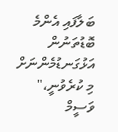ބަލާފައި އެންމެ ބޮޑުތަނުން އަޅުގަނޑުމެންނަށް މި ކުރެވުނީ،" ވަސީމް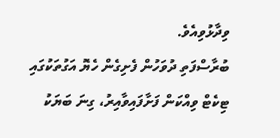ވިދާޅުވިއެވެ.
ބުރާސްފަތި ދުވަހުން ފެށިގެން ހެޔޮ އަގުތަކުގައި ޓިކެޓް ވިއްކަން ފަށާފައިވާއިރު، ގިނަ ބަޔަކު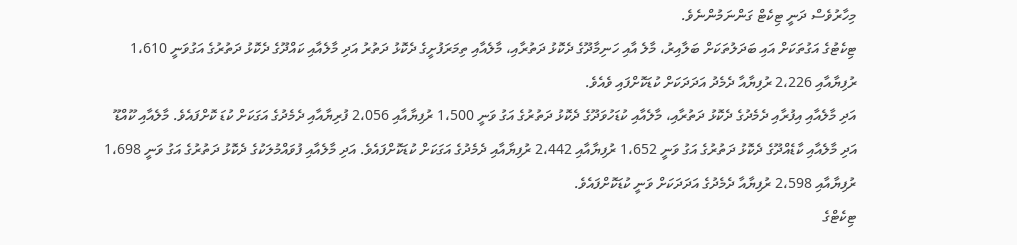މިހާރުވެސް ދަނީ ޓިކެޓް ގަންނަމުންނެވެ.
ޓިކެޓުގެ އަގުތަކަށް އައި ބަދަލުތަކަށް ބަލާއިރު، މާލެ އާއި ހަނިމާދޫގެ ދެކޮޅު ދަތުރާއި، މާލެއާއި ތިމަރަފުށީގެ ދެކޮޅު ދަތުރު އަދި މާލެއާއި ކައްދޫގެ ދެކޮޅު ދަތުރުގެ އަގުވަނީ 1،610 ރުފިޔާއާއި 2،226 ރުފިޔާއާ ދެމެދު އަދަދަކަށް ކުޑަކޮށްފައި ވެއެވެ.
އަދި މާލެއާއި އިފުރާއި ދެމެދުގެ ދެކޮޅު ދަތުރާއި، މާލެއާއި ކުޑަހުވަދޫގެ ދެކޮޅު ދަތުރުގެ އަގު ވަނީ 1،500 ރުފިޔާއާއި 2،056 ފުރިޔާއާއި ދެމެދުގެ އަގަކަށް ކުޑަ ކޮށްފައެވެ. މާލެއާއި ކޫއްޑޫ އަދި މާލެއާއި ކާޑެއްދޫގެ ދެކޮޅު ދަތުރުގެ އަގު ވަނީ 1،652 ރުފިޔާއާއި 2،442 ރުފިޔާއާއި ދެމެދުގެ އަގަކަށް ކުޑަކޮށްފައެވެ. އަދި މާލެއާއި ފުވައްމުލަކުގެ ދެކޮޅު ދަތުރުގެ އަގު ވަނީ 1،698 ރުފިޔާއާއި 2،598 ރުފިޔާއާ ދެމެދުގެ އަދަދަކަށް ވަނީ ކުޑަކޮށްފައެވެ.
ޓިކެޓްގެ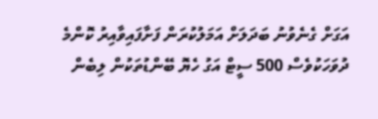އަގަށް ގެނެވުނު ބަދަލަށް އަމަލުކުރަން ފަށާފައިވާއިރު ކޮންމެ ދުވަހަކުވެސް 500 ސީޓް އަގު ހެޔޮ ބޭންޑުތަކުން ލިބެން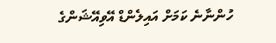ހުންނާނެ ކަމަށް އައިލެންޑް އޭވިއޭޝަންގެ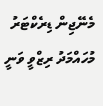މެނޭޖިން ޑިރެކްޓަރު މުހައްމަދު ރިޒްވީ ވަނީ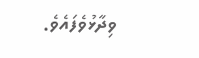ވިދާޅުވެފައެވެ.